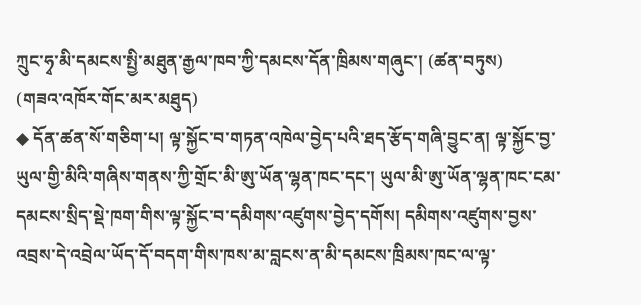ཀྲུང་ཧྭ་མི་དམངས་སྤྱི་མཐུན་རྒྱལ་ཁབ་ཀྱི་དམངས་དོན་ཁྲིམས་གཞུང་། (ཚན་བཏུས)
(གཟའ་འཁོར་གོང་མར་མཐུད)
◆ དོན་ཚན་སོ་གཅིག་པ། ལྟ་སྐྱོང་བ་གཏན་འཁེལ་བྱེད་པའི་ཐད་རྩོད་གཞི་བྱུང་ན། ལྟ་སྐྱོང་བྱ་ཡུལ་གྱི་མིའི་གཞིས་གནས་ཀྱི་གྲོང་མི་ཨུ་ཡོན་ལྷན་ཁང་དང་། ཡུལ་མི་ཨུ་ཡོན་ལྷན་ཁང་ངམ་དམངས་སྲིད་སྡེ་ཁག་གིས་ལྟ་སྐྱོང་བ་དམིགས་འཛུགས་བྱེད་དགོས། དམིགས་འཛུགས་བྱས་འབྲས་དེ་འབྲེལ་ཡོད་དོ་བདག་གིས་ཁས་མ་བླངས་ན་མི་དམངས་ཁྲིམས་ཁང་ལ་ལྟ་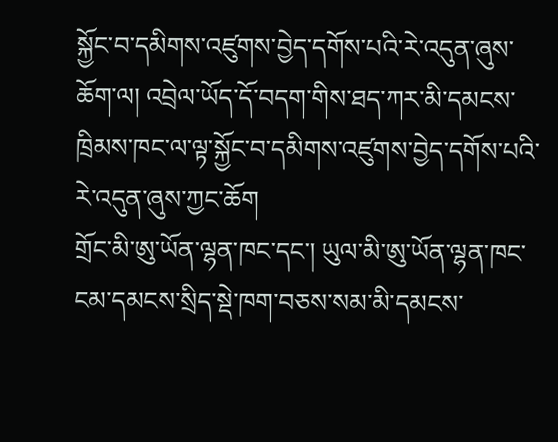སྐྱོང་བ་དམིགས་འཛུགས་བྱེད་དགོས་པའི་རེ་འདུན་ཞུས་ཆོག་ལ། འབྲེལ་ཡོད་དོ་བདག་གིས་ཐད་ཀར་མི་དམངས་ཁྲིམས་ཁང་ལ་ལྟ་སྐྱོང་བ་དམིགས་འཛུགས་བྱེད་དགོས་པའི་རེ་འདུན་ཞུས་ཀྱང་ཆོག
གྲོང་མི་ཨུ་ཡོན་ལྷན་ཁང་དང་། ཡུལ་མི་ཨུ་ཡོན་ལྷན་ཁང་ངམ་དམངས་སྲིད་སྡེ་ཁག་བཅས་སམ་མི་དམངས་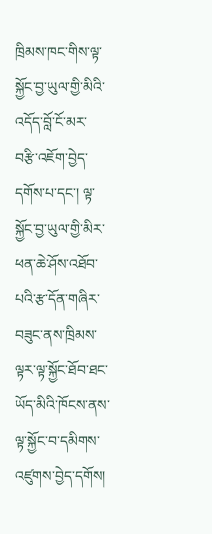ཁྲིམས་ཁང་གིས་ལྟ་སྐྱོང་བྱ་ཡུལ་གྱི་མིའི་འདོད་བློ་ངོ་མར་བརྩི་འཇོག་བྱེད་དགོས་པ་དང་། ལྟ་སྐྱོང་བྱ་ཡུལ་གྱི་མིར་ཕན་ཆེ་ཤོས་འཐོབ་པའི་རྩ་དོན་གཞིར་བཟུང་ནས་ཁྲིམས་ལྟར་ལྟ་སྐྱོང་ཐོབ་ཐང་ཡོད་མིའི་ཁོངས་ནས་ལྟ་སྐྱོང་བ་དམིགས་འཛུགས་བྱེད་དགོས།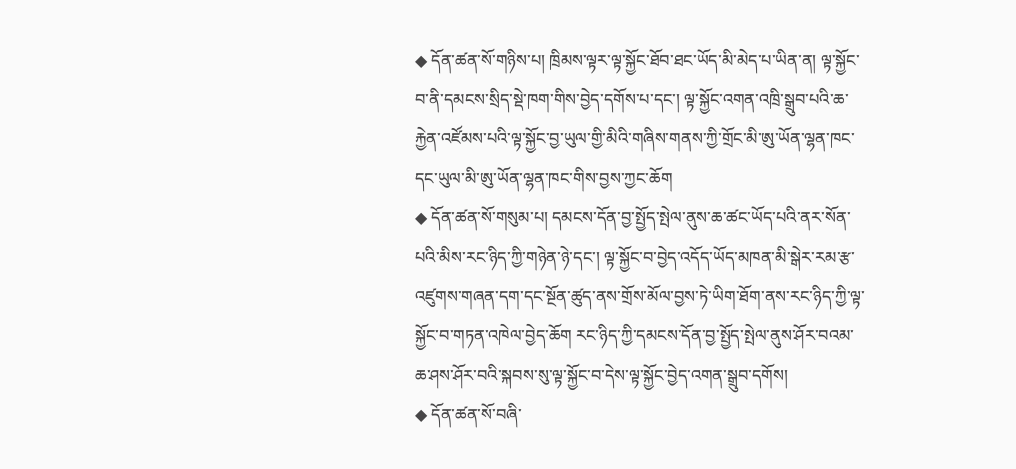◆ དོན་ཚན་སོ་གཉིས་པ། ཁྲིམས་ལྟར་ལྟ་སྐྱོང་ཐོབ་ཐང་ཡོད་མི་མེད་པ་ཡིན་ན། ལྟ་སྐྱོང་བ་ནི་དམངས་སྲིད་སྡེ་ཁག་གིས་བྱེད་དགོས་པ་དང་། ལྟ་སྐྱོང་འགན་འཁྲི་སྒྲུབ་པའི་ཆ་རྐྱེན་འཛོམས་པའི་ལྟ་སྐྱོང་བྱ་ཡུལ་གྱི་མིའི་གཞིས་གནས་ཀྱི་གྲོང་མི་ཨུ་ཡོན་ལྷན་ཁང་དང་ཡུལ་མི་ཨུ་ཡོན་ལྷན་ཁང་གིས་བྱས་ཀྱང་ཆོག
◆ དོན་ཚན་སོ་གསུམ་པ། དམངས་དོན་བྱ་སྤྱོད་སྤེལ་ནུས་ཆ་ཚང་ཡོད་པའི་ནར་སོན་པའི་མིས་རང་ཉིད་ཀྱི་གཉེན་ཉེ་དང་། ལྟ་སྐྱོང་བ་བྱེད་འདོད་ཡོད་མཁན་མི་སྒེར་རམ་རྩ་འཛུགས་གཞན་དག་དང་སྔོན་ཚུད་ནས་གྲོས་མོལ་བྱས་ཏེ་ཡིག་ཐོག་ནས་རང་ཉིད་ཀྱི་ལྟ་སྐྱོང་བ་གཏན་འཁེལ་བྱེད་ཆོག རང་ཉིད་ཀྱི་དམངས་དོན་བྱ་སྤྱོད་སྤེལ་ནུས་ཤོར་བའམ་ཆ་ཤས་ཤོར་བའི་སྐབས་སུ་ལྟ་སྐྱོང་བ་དེས་ལྟ་སྐྱོང་བྱེད་འགན་སྒྲུབ་དགོས།
◆ དོན་ཚན་སོ་བཞི་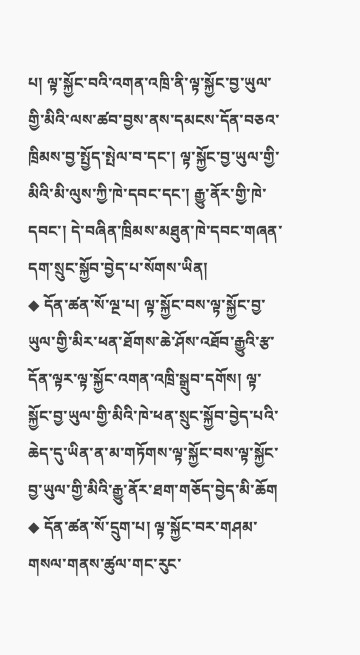པ། ལྟ་སྐྱོང་བའི་འགན་འཁྲི་ནི་ལྟ་སྐྱོང་བྱ་ཡུལ་གྱི་མིའི་ལས་ཚབ་བྱས་ནས་དམངས་དོན་བཅའ་ཁྲིམས་བྱ་སྤྱོད་སྤེལ་བ་དང་། ལྟ་སྐྱོང་བྱ་ཡུལ་གྱི་མིའི་མི་ལུས་ཀྱི་ཁེ་དབང་དང་། རྒྱུ་ནོར་གྱི་ཁེ་དབང་། དེ་བཞིན་ཁྲིམས་མཐུན་ཁེ་དབང་གཞན་དག་སྲུང་སྐྱོབ་བྱེད་པ་སོགས་ཡིན།
◆ དོན་ཚན་སོ་ལྔ་པ། ལྟ་སྐྱོང་བས་ལྟ་སྐྱོང་བྱ་ཡུལ་གྱི་མིར་ཕན་ཐོགས་ཆེ་ཤོས་འཐོབ་རྒྱུའི་རྩ་དོན་ལྟར་ལྟ་སྐྱོང་འགན་འཁྲི་སྒྲུབ་དགོས། ལྟ་སྐྱོང་བྱ་ཡུལ་གྱི་མིའི་ཁེ་ཕན་སྲུང་སྐྱོབ་བྱེད་པའི་ཆེད་དུ་ཡིན་ན་མ་གཏོགས་ལྟ་སྐྱོང་བས་ལྟ་སྐྱོང་བྱ་ཡུལ་གྱི་མིའི་རྒྱུ་ནོར་ཐག་གཅོད་བྱེད་མི་ཆོག
◆ དོན་ཚན་སོ་དྲུག་པ། ལྟ་སྐྱོང་བར་གཤམ་གསལ་གནས་ཚུལ་གང་རུང་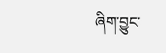ཞིག་བྱུང་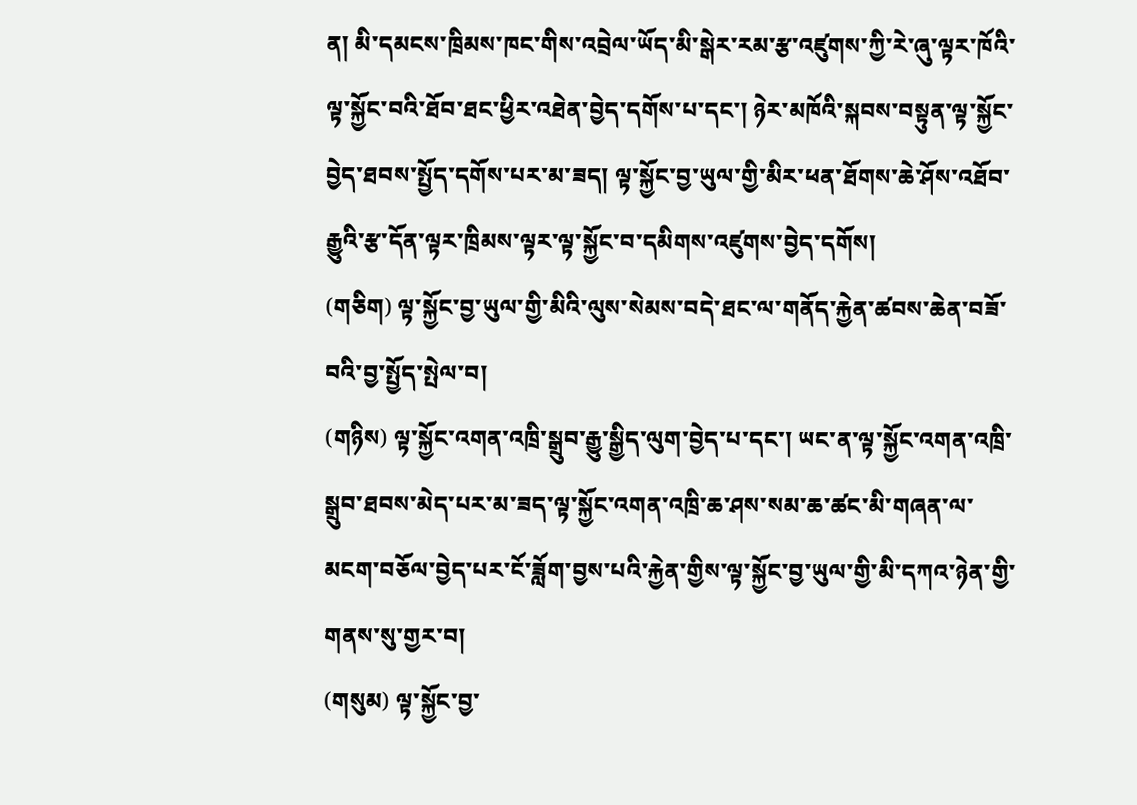ན། མི་དམངས་ཁྲིམས་ཁང་གིས་འབྲེལ་ཡོད་མི་སྒེར་རམ་རྩ་འཛུགས་ཀྱི་རེ་ཞུ་ལྟར་ཁོའི་ལྟ་སྐྱོང་བའི་ཐོབ་ཐང་ཕྱིར་འཐེན་བྱེད་དགོས་པ་དང་། ཉེར་མཁོའི་སྐབས་བསྟུན་ལྟ་སྐྱོང་བྱེད་ཐབས་སྤྱོད་དགོས་པར་མ་ཟད། ལྟ་སྐྱོང་བྱ་ཡུལ་གྱི་མིར་ཕན་ཐོགས་ཆེ་ཤོས་འཐོབ་རྒྱུའི་རྩ་དོན་ལྟར་ཁྲིམས་ལྟར་ལྟ་སྐྱོང་བ་དམིགས་འཛུགས་བྱེད་དགོས།
(གཅིག) ལྟ་སྐྱོང་བྱ་ཡུལ་གྱི་མིའི་ལུས་སེམས་བདེ་ཐང་ལ་གནོད་རྐྱེན་ཚབས་ཆེན་བཟོ་བའི་བྱ་སྤྱོད་སྤེལ་བ།
(གཉིས) ལྟ་སྐྱོང་འགན་འཁྲི་སྒྲུབ་རྒྱུ་སྒྱིད་ལུག་བྱེད་པ་དང་། ཡང་ན་ལྟ་སྐྱོང་འགན་འཁྲི་སྒྲུབ་ཐབས་མེད་པར་མ་ཟད་ལྟ་སྐྱོང་འགན་འཁྲི་ཆ་ཤས་སམ་ཆ་ཚང་མི་གཞན་ལ་མངག་བཅོལ་བྱེད་པར་ངོ་ཟློག་བྱས་པའི་རྐྱེན་གྱིས་ལྟ་སྐྱོང་བྱ་ཡུལ་གྱི་མི་དཀའ་ཉེན་གྱི་གནས་སུ་གྱར་བ།
(གསུམ) ལྟ་སྐྱོང་བྱ་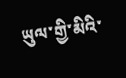ཡུལ་གྱི་མིའི་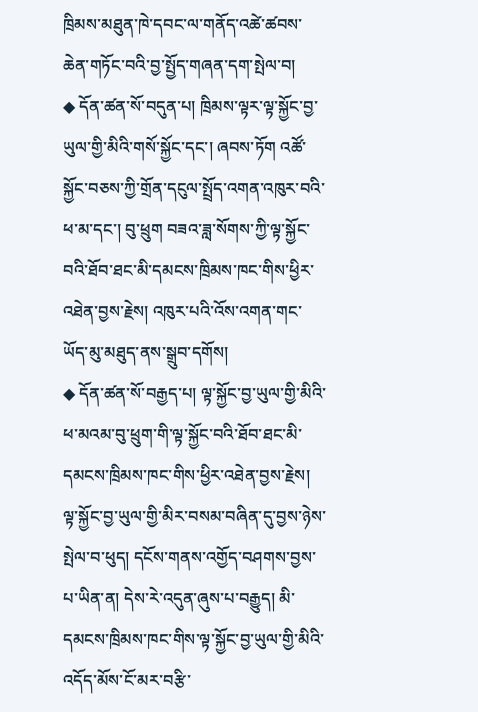ཁྲིམས་མཐུན་ཁེ་དབང་ལ་གནོད་འཚེ་ཚབས་ཆེན་གཏོང་བའི་བྱ་སྤྱོད་གཞན་དག་སྤེལ་བ།
◆ དོན་ཚན་སོ་བདུན་པ། ཁྲིམས་ལྟར་ལྟ་སྐྱོང་བྱ་ཡུལ་གྱི་མིའི་གསོ་སྐྱོང་དང་། ཞབས་ཏོག འཚོ་སྐྱོང་བཅས་ཀྱི་གྲོན་དངུལ་སྤྲོད་འགན་འཁུར་བའི་ཕ་མ་དང་། བུ་ཕྲུག བཟའ་ཟླ་སོགས་ཀྱི་ལྟ་སྐྱོང་བའི་ཐོབ་ཐང་མི་དམངས་ཁྲིམས་ཁང་གིས་ཕྱིར་འཐེན་བྱས་རྗེས། འཁུར་པའི་འོས་འགན་གང་ཡོད་མུ་མཐུད་ནས་སྒྲུབ་དགོས།
◆ དོན་ཚན་སོ་བརྒྱད་པ། ལྟ་སྐྱོང་བྱ་ཡུལ་གྱི་མིའི་ཕ་མའམ་བུ་ཕྲུག་གི་ལྟ་སྐྱོང་བའི་ཐོབ་ཐང་མི་དམངས་ཁྲིམས་ཁང་གིས་ཕྱིར་འཐེན་བྱས་རྗེས། ལྟ་སྐྱོང་བྱ་ཡུལ་གྱི་མིར་བསམ་བཞིན་དུ་བྱས་ཉེས་སྤེལ་བ་ཕུད། དངོས་གནས་འགྱོད་བཤགས་བྱས་པ་ཡིན་ན། དེས་རེ་འདུན་ཞུས་པ་བརྒྱུད། མི་དམངས་ཁྲིམས་ཁང་གིས་ལྟ་སྐྱོང་བྱ་ཡུལ་གྱི་མིའི་འདོད་མོས་ངོ་མར་བརྩི་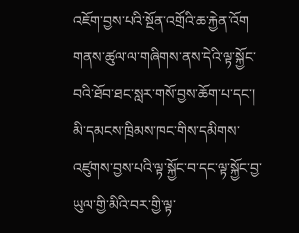འཇོག་བྱས་པའི་སྔོན་འགྲོའི་ཆ་རྐྱེན་འོག གནས་ཚུལ་ལ་གཞིགས་ནས་དེའི་ལྟ་སྐྱོང་བའི་ཐོབ་ཐང་སླར་གསོ་བྱས་ཆོག་པ་དང་། མི་དམངས་ཁྲིམས་ཁང་གིས་དམིགས་འཛུགས་བྱས་པའི་ལྟ་སྐྱོང་བ་དང་ལྟ་སྐྱོང་བྱ་ཡུལ་གྱི་མིའི་བར་གྱི་ལྟ་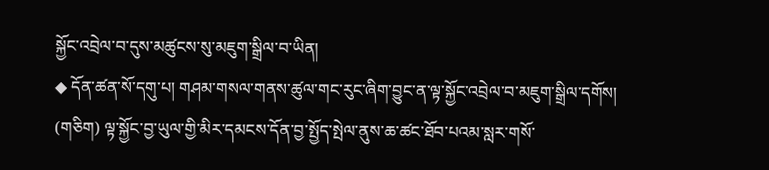སྐྱོང་འབྲེལ་བ་དུས་མཚུངས་སུ་མཇུག་སྒྲིལ་བ་ཡིན།
◆ དོན་ཚན་སོ་དགུ་པ། གཤམ་གསལ་གནས་ཚུལ་གང་རུང་ཞིག་བྱུང་ན་ལྟ་སྐྱོང་འབྲེལ་བ་མཇུག་སྒྲིལ་དགོས།
(གཅིག) ལྟ་སྐྱོང་བྱ་ཡུལ་གྱི་མིར་དམངས་དོན་བྱ་སྤྱོད་སྤེལ་ནུས་ཆ་ཚང་ཐོབ་པའམ་སླར་གསོ་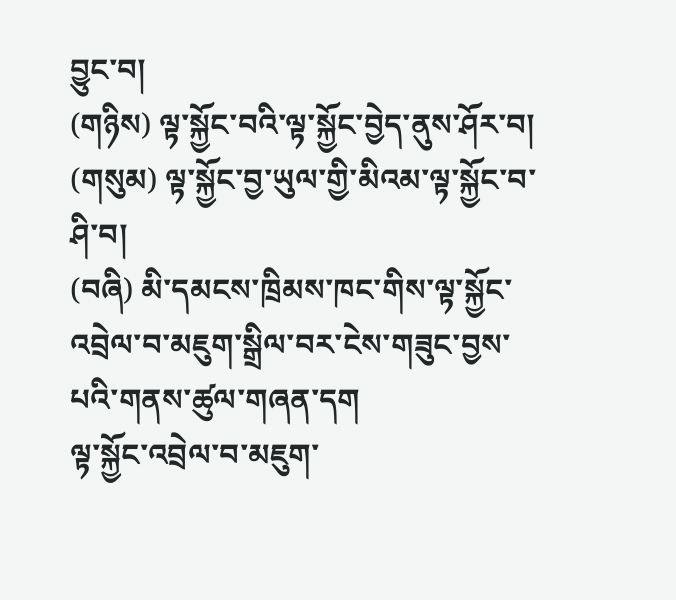བྱུང་བ།
(གཉིས) ལྟ་སྐྱོང་བའི་ལྟ་སྐྱོང་བྱེད་ནུས་ཤོར་བ།
(གསུམ) ལྟ་སྐྱོང་བྱ་ཡུལ་གྱི་མིའམ་ལྟ་སྐྱོང་བ་ཤི་བ།
(བཞི) མི་དམངས་ཁྲིམས་ཁང་གིས་ལྟ་སྐྱོང་འབྲེལ་བ་མཇུག་སྒྲིལ་བར་ངེས་གཟུང་བྱས་པའི་གནས་ཚུལ་གཞན་དག
ལྟ་སྐྱོང་འབྲེལ་བ་མཇུག་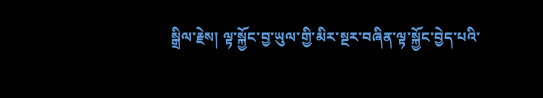སྒྲིལ་རྗེས། ལྟ་སྐྱོང་བྱ་ཡུལ་གྱི་མིར་སྔར་བཞིན་ལྟ་སྐྱོང་བྱེད་པའི་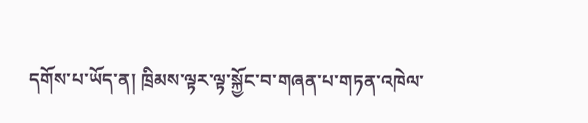དགོས་པ་ཡོད་ན། ཁྲིམས་ལྟར་ལྟ་སྐྱོང་བ་གཞན་པ་གཏན་འཁེལ་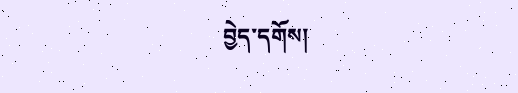བྱེད་དགོས།